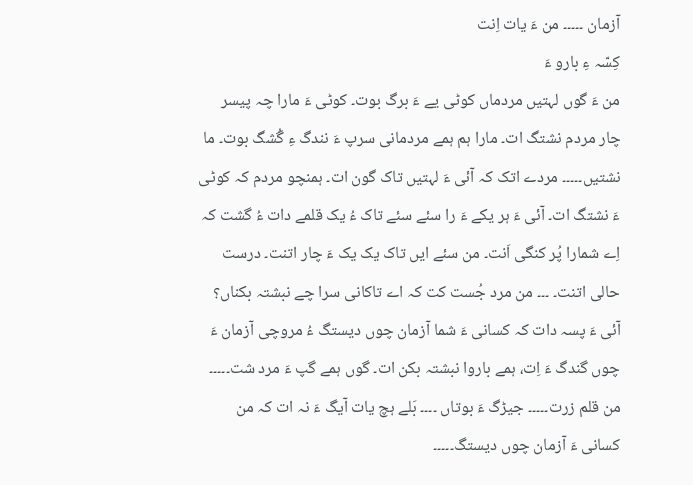آزمان ۔۔۔۔۔ من ءَ یات اِنت
کِسّہ ءِ بارو ءَ
من ءَ گوں لہتیں مردماں کوٹی یے ءَ برگ بوت۔ کوٹی ءَ مارا چہ پیسر چار مردم نشتگ ات۔ مارا ہم ہمے مردمانی سرپ ءَ نندگ ءِ گُشگ بوت۔ ما نشتیں۔۔۔۔۔ مردے اتک کہ آئی ءَ لہتیں تاک گون ات۔ ہمنچو مردم کہ کوٹی ءَ نشتگ ات۔ آئی ءَ ہر یکے ءَ را سئے سئے تاک ءُ یک قلمے دات ءُ گشت کہ اِے شمارا پُر کنگی اَنت۔ من سئے ایں تاک یک یک ءَ چار اتنت۔ درست حالی اتنت۔ ۔۔۔ من مرد جُست کت کہ اے تاکانی سرا چے نبشتہ بکناں؟ آئی ءَ پسہ دات کہ کسانی ءَ شما آزمان چوں دیستگ ءُ مروچی آزمان ءَ چوں گندگ ءَ اِت، ہمے باروا نبشتہ بکن ات۔ گوں ہمے گپ ءَ مرد شت۔۔۔۔۔ من قلم زرت۔۔۔۔۔ جیڑگ ءَ بوتاں ۔۔۔۔ بَلے ہچ یات آیگ ءَ نہ ات کہ من کسانی ءَ آزمان چوں دیستگ۔۔۔۔۔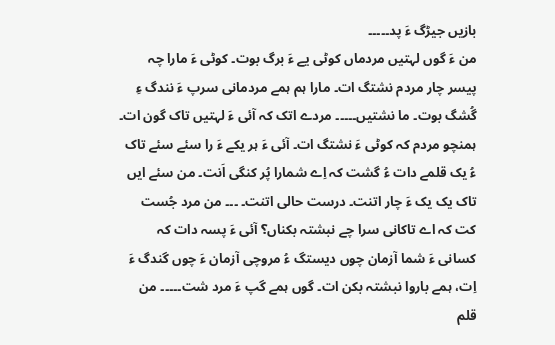بازیں جیڑگ ءَ پد۔۔۔۔۔
من ءَ گوں لہتیں مردماں کوٹی یے ءَ برگ بوت۔ کوٹی ءَ مارا چہ پیسر چار مردم نشتگ ات۔ مارا ہم ہمے مردمانی سرپ ءَ نندگ ءِ گُشگ بوت۔ ما نشتیں۔۔۔۔۔ مردے اتک کہ آئی ءَ لہتیں تاک گون ات۔ ہمنچو مردم کہ کوٹی ءَ نشتگ ات۔ آئی ءَ ہر یکے ءَ را سئے سئے تاک ءُ یک قلمے دات ءُ گشت کہ اِے شمارا پُر کنگی اَنت۔ من سئے ایں تاک یک یک ءَ چار اتنت۔ درست حالی اتنت۔ ۔۔۔ من مرد جُست کت کہ اے تاکانی سرا چے نبشتہ بکناں؟ آئی ءَ پسہ دات کہ کسانی ءَ شما آزمان چوں دیستگ ءُ مروچی آزمان ءَ چوں گندگ ءَ اِت، ہمے باروا نبشتہ بکن ات۔ گوں ہمے گپ ءَ مرد شت۔۔۔۔۔ من قلم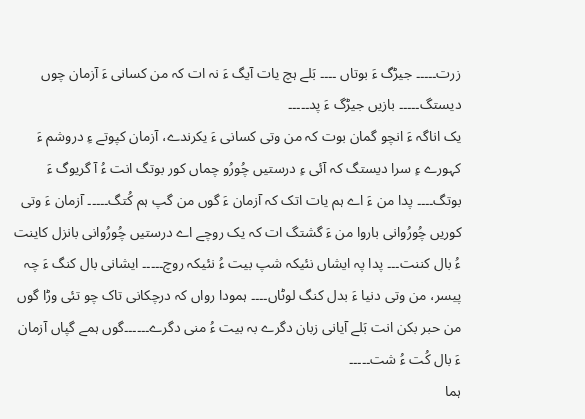زرت۔۔۔۔۔ جیڑگ ءَ بوتاں ۔۔۔۔ بَلے ہچ یات آیگ ءَ نہ ات کہ من کسانی ءَ آزمان چوں دیستگ۔۔۔۔۔ بازیں جیڑگ ءَ پد۔۔۔۔۔
یک اناگہ ءَ انچو گمان بوت کہ من وتی کسانی ءَ یکرندے، آزمان کپوتے ءِ دروشم ءَ کہورے ءِ سرا دیستگ کہ آئی ءِ درستیں چُورُو چماں کور بوتگ انت ءُ آ گریوگ ءَ بوتگ۔۔۔۔ پدا من ءَ اے ہم یات اتک کہ آزمان ءَ گوں من گپ ہم کُتگ۔۔۔۔۔ آزمان ءَ وتی کوریں چُورُوانی باروا من ءَ گشتگ ات کہ یک روچے اے درستیں چُورُوانی بانزل کاینت ءُ بال کننت۔۔۔ پدا پہ ایشاں نئیکہ شپ بیت ءُ نئیکہ روچ۔۔۔۔۔ ایشانی بال کنگ ءَ چہ پیسر، من وتی دنیا ءَ بدل کنگ لوٹاں۔۔۔۔ ہمودا رواں کہ درچکانی تاک چو تئی وڑا گوں من حبر بکن انت بَلے آیانی زبان دگرے بہ بیت ءُ منی دگرے۔۔۔۔۔۔گوں ہمے گپاں آزمان ءَ بال کُت ءُ شت۔۔۔۔۔
ہما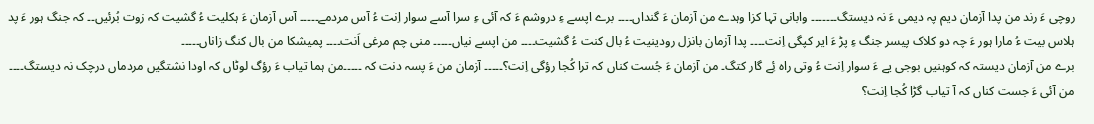روچی ءَ رند من پدا آزمان دیم پہ دیمی ءَ نہ دیستگ۔۔۔۔۔۔۔ وابانی تہا کزا وہدے من آزمان ءَ گنداں۔۔۔۔ برے اپسے ءِ دروشم ءَ کہ آئی ءِ سرا آسے سوار اِنت ءُ آس مردمے۔۔۔۔۔ آس آزمان ءَ ہکلیت ءُ گشیت کہ زوت بُرئیں۔۔ کہ جنگ ہور ءَ پد ہلاس بیت ءُ مارا ہور ءَ چہ دو کلاک پیسر جنگ ءِ پڑ ءَ ایر کپگی اِنت۔۔۔۔ پدا آزمان بانزل رودینیت ءُ بال کنت ءُ گشیت۔۔۔۔ من اپسے نیاں۔۔۔۔۔ منی چم مرغی اَنت۔۔۔۔ پمیشکا من بال کنگ زاناں۔۔۔۔۔
برے من آزمان دیستہ کہ کوہنیں بوجی یے ءَ سوار اِنت ءُ وتی راہ ئِے گار کتگ۔ من آزمان ءَ جُست کناں کہ ترا کُجا رؤگی اِنت؟۔۔۔۔۔ آزمان من ءَ پسہ دنت کہ ۔۔۔۔۔من ہما تیاب ءَ رؤگ لوٹاں کہ اودا نشتگیں مردماں درچک نہ دیستگ۔۔۔۔
من آئی ءَ جست کناں کہ آ تیاب گڑا کُجا اِنت؟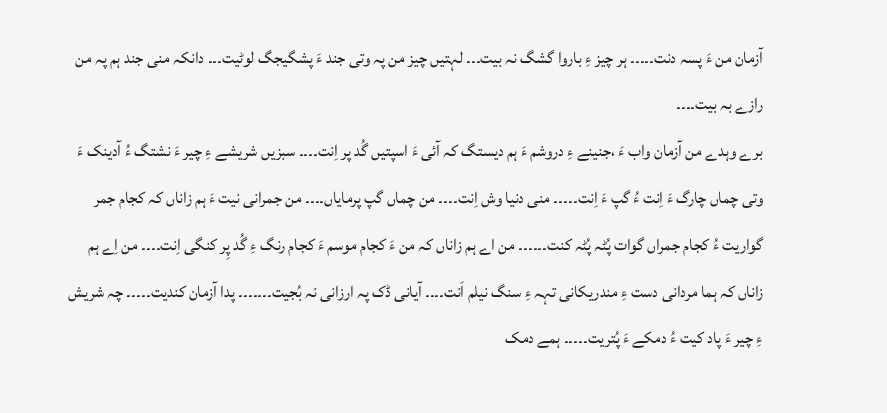آزمان من ءَ پسہ دنت۔۔۔۔۔ ہر چیز ءِ باروا گشگ نہ بیت۔۔۔ لہتیں چیز من پہ وتی جند ءَ پشگیجگ لوٹیت۔۔۔ دانکہ منی جند ہم پہ من رازے بہ بیت۔۔۔۔
برے وہدے من آزمان واب ءَ ،جنینے ءِ دروشم ءَ ہم دیستگ کہ آئی ءَ اسپتیں گُد پر اِنت۔۔۔۔ سبزیں شریشے ءِ چیر ءَ نشتگ ءُ آدینک ءَ وتی چماں چارگ ءَ اِنت ءُ گپ ءَ اِنت۔۔۔۔۔ منی دنیا وش اِنت۔۔۔۔ من چماں گپ پرمایاں۔۔۔۔ من جمرانی نیت ءَ ہم زاناں کہ کجام جمر گواریت ءُ کجام جمراں گوات پُٹہ پُٹہ کنت۔۔۔۔۔۔ من اے ہم زاناں کہ من ءَ کجام موسم ءَ کجام رنگ ءِ گُد پِر کنگی اِنت۔۔۔۔ من اِے ہم زاناں کہ ہما مردانی دست ءِ مندریکانی تہہ ءِ سنگ نیلم اَنت۔۔۔۔ آیانی ڈک پہ ارزانی نہ بُجیت۔۔۔۔۔۔۔ پدا آزمان کندیت۔۔۔۔۔ چہ شریش ءِ چیر ءَ پاد کیت ءُ دمکے ءَ پُتریت۔۔۔۔۔ ہمے دمک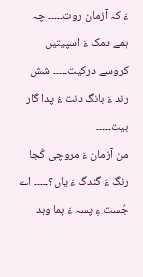ءَ کہ آزمان روت۔۔۔۔۔ چہ ہمے دمک ءَ اسپیتیں کروسے درکیت۔۔۔۔۔ شش رند ءَ بانگ دنت ءُ پدا گار بیت۔۔۔۔۔
من آزمان ءَ مروچی کُجا رنگ ءَ گندگ ءَ یاں؟۔۔۔۔۔ اے جُست ءِ پسہ ءَ ہما وہد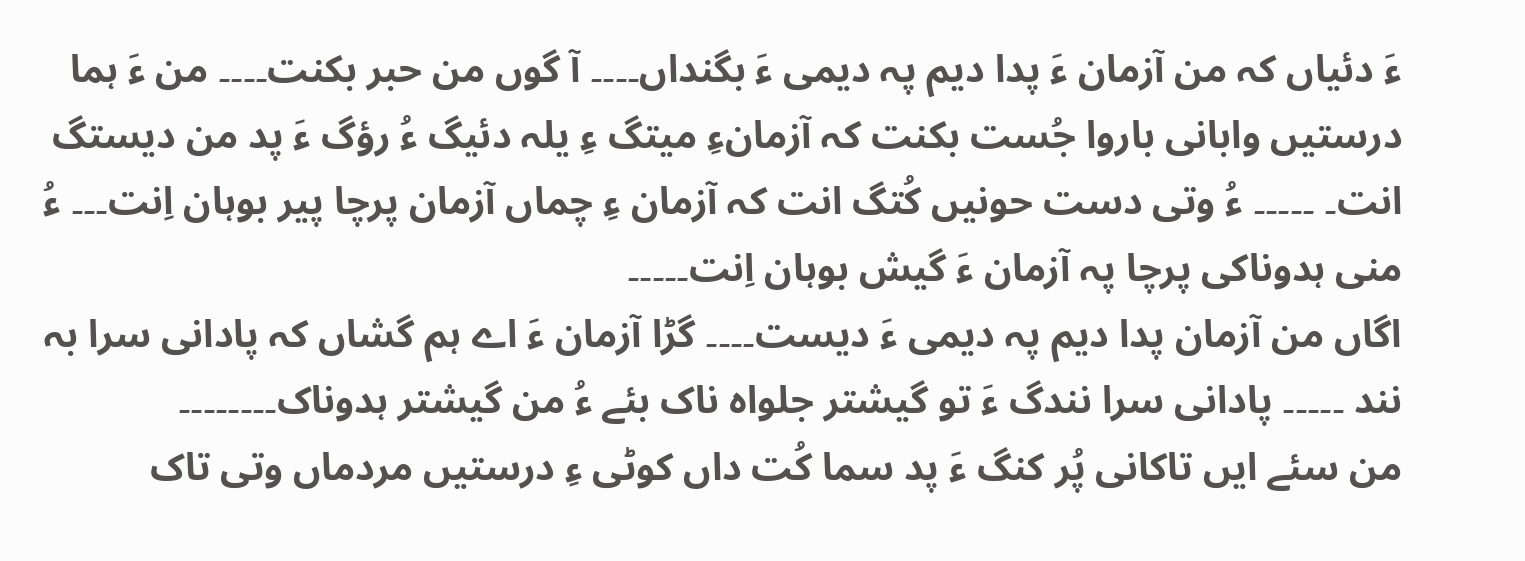ءَ دئیاں کہ من آزمان ءَ پدا دیم پہ دیمی ءَ بگنداں۔۔۔۔ آ گوں من حبر بکنت۔۔۔۔ من ءَ ہما درستیں وابانی باروا جُست بکنت کہ آزمانءِ میتگ ءِ یلہ دئیگ ءُ رؤگ ءَ پد من دیستگ انت۔ ۔۔۔۔۔ ءُ وتی دست حونیں کُتگ انت کہ آزمان ءِ چماں آزمان پرچا پیر بوہان اِنت۔۔۔ ءُ منی ہدوناکی پرچا پہ آزمان ءَ گیش بوہان اِنت۔۔۔۔۔
اگاں من آزمان پدا دیم پہ دیمی ءَ دیست۔۔۔۔ گڑا آزمان ءَ اے ہم گشاں کہ پادانی سرا بہ نند ۔۔۔۔۔ پادانی سرا نندگ ءَ تو گیشتر جلواہ ناک بئے ءُ من گیشتر ہدوناک۔۔۔۔۔۔۔۔
من سئے ایں تاکانی پُر کنگ ءَ پد سما کُت داں کوٹی ءِ درستیں مردماں وتی تاک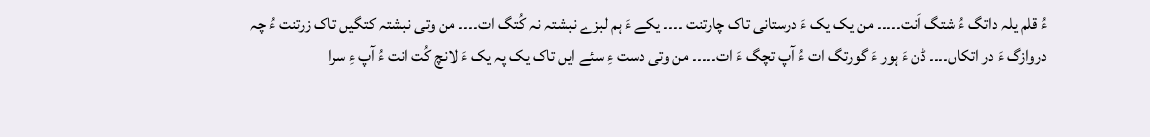ءُ قلم یلہ داتگ ءُ شتگ اَنت۔۔۔۔۔ من یک یک ءَ درستانی تاک چارتنت ۔۔۔۔ یکے ءَ ہم لبزے نبشتہ نہ کُتگ ات۔۔۔۔ من وتی نبشتہ کتگیں تاک زرتنت ءُ چہ دروازگ ءَ در اتکاں۔۔۔۔ ڈن ءَ ہور ءَ گورتگ ات ءُ آپ تچگ ءَ ات۔۔۔۔۔ من وتی دست ءِ سئے ایں تاک یک پہ یک ءَ لانچ کُت انت ءُ آپ ءِ سرا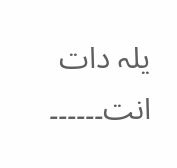یلہ دات انت۔۔۔۔۔۔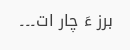برز ءَ چار ات۔۔۔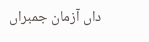داں آزمان جمبراں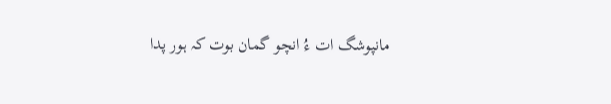مانپوشگ ات ءُ انچو گمان بوت کہ ہور پدا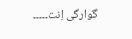گوارگی اِنت۔۔۔۔۔